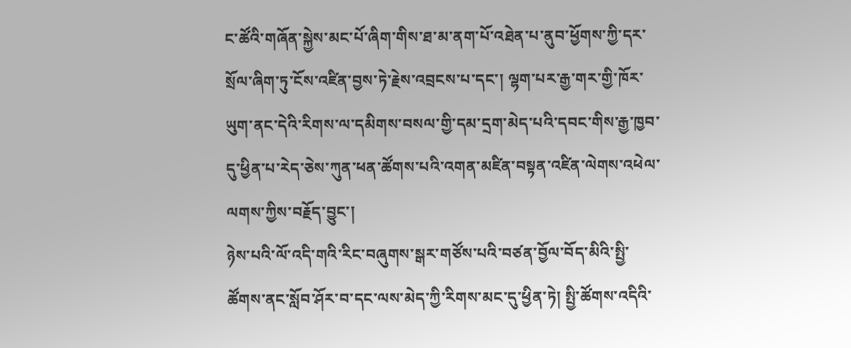ང་ཚོའི་གཞོན་སྐྱེས་མང་པོ་ཞིག་གིས་ཐ་མ་ནག་པོ་འཐེན་པ་ནུབ་ཕྱོགས་ཀྱི་དར་སྲོལ་ཞིག་ཏུ་ངོས་འཛིན་བྱས་ཏེ་རྗེས་འབྲངས་པ་དང་། ལྷག་པར་རྒྱ་གར་གྱི་ཁོར་ཡུག་ནང་དེའི་རིགས་ལ་དམིགས་བསལ་གྱི་དམ་དྲག་མེད་པའི་དབང་གིས་རྒྱ་ཁྱབ་དུ་ཕྱིན་པ་རེད་ཅེས་ཀུན་ཕན་ཚོགས་པའི་འགན་མཛིན་བསྟན་འཛིན་ལེགས་འཕེལ་ལགས་ཀྱིས་བརྗོད་བྱུང་།
ཉེས་པའི་ལོ་འདི་གའི་རིང་བཞུགས་སྒར་གཙོས་པའི་བཙན་བྱོལ་བོད་མིའི་སྤྱི་ཚོགས་ནང་སློབ་ཤོར་བ་དང་ལས་མེད་ཀྱི་རིགས་མང་དུ་ཕྱིན་ཏེ། སྤྱི་ཚོགས་འདིའི་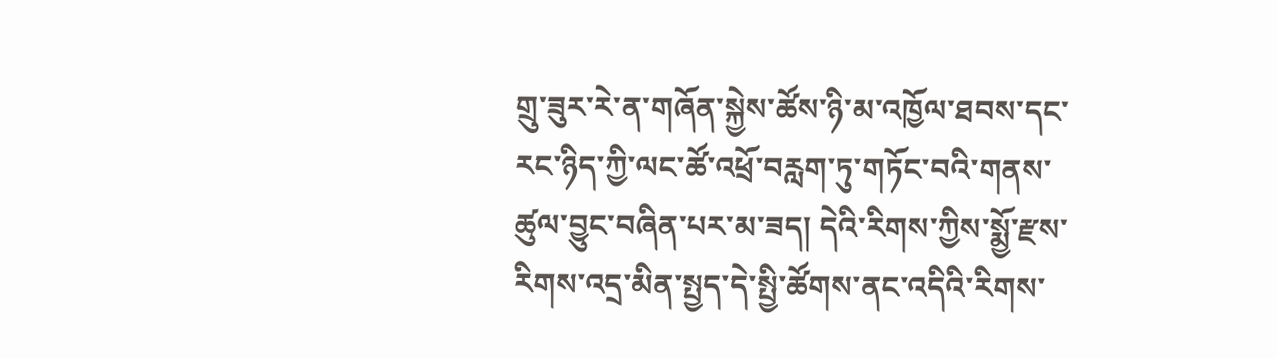གྲུ་ཟུར་རེ་ན་གཞོན་སྐྱེས་ཚོས་ཉི་མ་འཁྱོལ་ཐབས་དང་རང་ཉིད་ཀྱི་ལང་ཚོ་འཕྲོ་བརླག་ཏུ་གཏོང་བའི་གནས་ཚུལ་བྱུང་བཞིན་པར་མ་ཟད། དེའི་རིགས་ཀྱིས་སྨྱོ་རྫས་རིགས་འདྲ་མིན་སྤྱད་དེ་སྤྱི་ཚོགས་ནང་འདིའི་རིགས་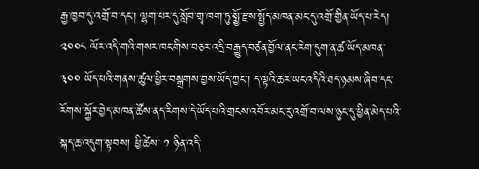རྒྱ་ཁྱབ་དུ་འགྲོ་བ་དང་། ལྷག་པར་དུ་སློབ་གྲྭ་ཁག་ཏུ་སྨྱོ་རྫས་སྤྱོད་མཁན་མང་དུ་འགྲོ་གྱིན་ཡོད་པ་རེད།
༢༠༠༨ ལོར་འདི་གའི་གསར་ཁང་གིས་བཅར་འདྲི་བརྒྱུད་བཙན་བྱོལ་ནང་རེག་དུག་ན་ཚ་ཡོད་མཁན་ ༣༠༠ ཡོད་པའི་གནས་ཚུལ་ཕྱིར་བསྒྲགས་བྱས་ཡོད་ཀྱང་། ད་ལྟའི་ཆར་ཡང་འདིའི་ཐད་ཉམས་ཞིབ་དང་རོགས་སྐྱོར་བྱེད་མཁན་ཚོས་ནད་རིགས་དེ་ཡོད་པའི་གྲངས་འབོར་མང་རུ་འགྲོ་བ་ལས་ཉུང་དུ་ཕྱིན་མེད་པའི་སྐད་ཆ་འདུག་སྟབས། ཕྱི་ཚེས་ ༡ ཉིན་འདི་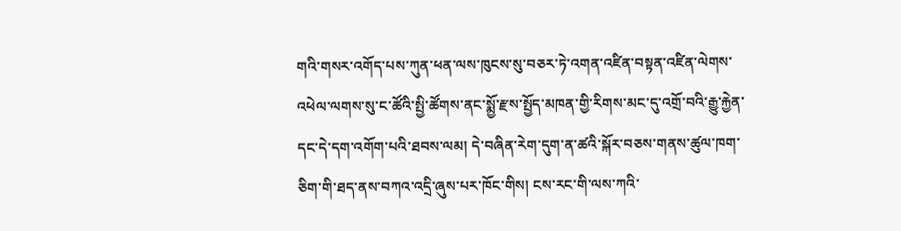གའི་གསར་འགོད་པས་ཀུན་ཕན་ལས་ཁུངས་སུ་བཅར་ཏེ་འགན་འཛིན་བསྟན་འཛིན་ལེགས་འཕེལ་ལགས་སུ་ང་ཚོའི་སྤྱི་ཚོགས་ནང་སྨྱོ་རྫས་སྤྱོད་མཁན་གྱི་རིགས་མང་དུ་འགྲོ་བའི་རྒྱུ་རྐྱེན་དང་དེ་དག་འགོག་པའི་ཐབས་ལམ། དེ་བཞིན་རེག་དུག་ན་ཚའི་སྐོར་བཅས་གནས་ཚུལ་ཁག་ཅིག་གི་ཐད་ནས་བཀའ་འདྲི་ཞུས་པར་ཁོང་གིས། ངས་རང་གི་ལས་ཀའི་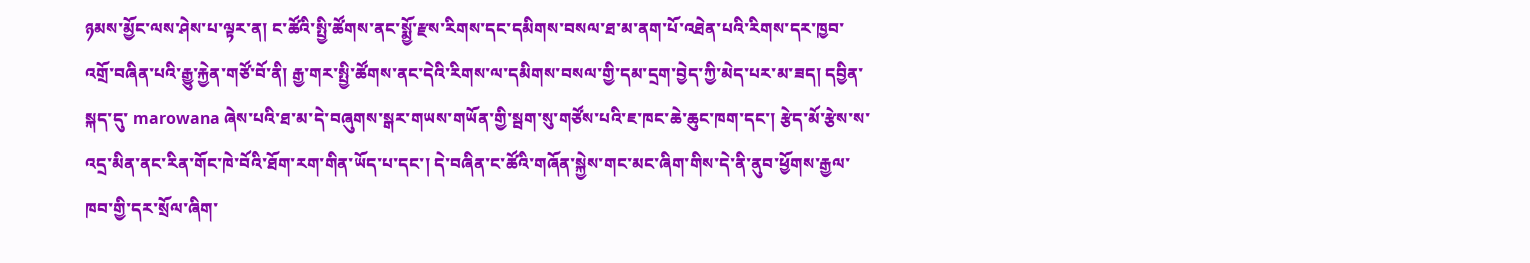ཉམས་མྱོང་ལས་ཤེས་པ་ལྟར་ན། ང་ཚོའི་སྤྱི་ཚོགས་ནང་སྨྱོ་རྫས་རིགས་དང་དམིགས་བསལ་ཐ་མ་ནག་པོ་འཐེན་པའི་རིགས་དར་ཁྱབ་འགྲོ་བཞིན་པའི་རྒྱུ་རྐྱེན་གཙོ་བོ་ནི། རྒྱ་གར་སྤྱི་ཚོགས་ནང་དེའི་རིགས་ལ་དམིགས་བསལ་གྱི་དམ་དྲག་བྱེད་ཀྱི་མེད་པར་མ་ཟད། དབྱིན་སྐད་དུ་ marowana ཞེས་པའི་ཐ་མ་དེ་བཞུགས་སྒར་གཡས་གཡོན་གྱི་སྦག་སུ་གཙོས་པའི་ཇ་ཁང་ཆེ་ཆུང་ཁག་དང་། རྩེད་མོ་རྩེས་ས་འདྲ་མིན་ནང་རིན་གོང་ཁེ་བོའི་ཐོག་རག་གིན་ཡོད་པ་དང་། དེ་བཞིན་ང་ཚོའི་གཞོན་སྐྱེས་གང་མང་ཞིག་གིས་དེ་ནི་ནུབ་ཕྱོགས་རྒྱལ་ཁབ་གྱི་དར་སྲོལ་ཞིག་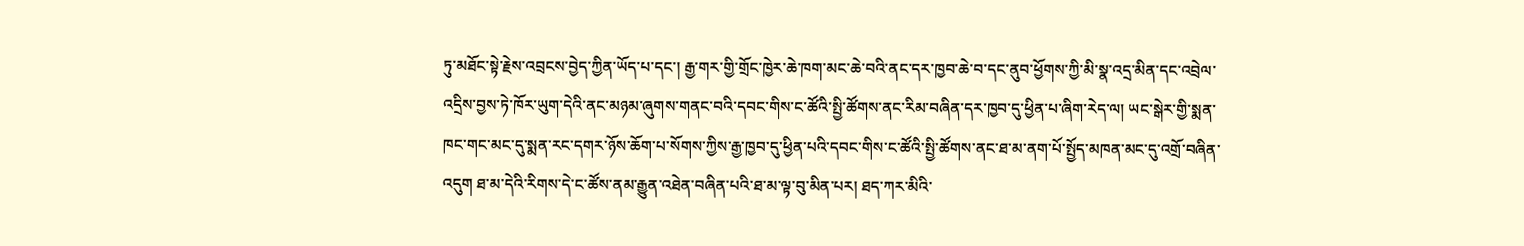ཏུ་མཐོང་སྟེ་རྗེས་འབྲངས་བྱེད་ཀྱིན་ཡོད་པ་དང་། རྒྱ་གར་གྱི་གྲོང་ཁྱེར་ཆེ་ཁག་མང་ཆེ་བའི་ནང་དར་ཁྱབ་ཆེ་བ་དང་ནུབ་ཕྱོགས་ཀྱི་མི་སྣ་འདྲ་མིན་དང་འབྲེལ་འདྲིས་བྱས་ཏེ་ཁོར་ཡུག་དེའི་ནང་མཉམ་ཞུགས་གནང་བའི་དབང་གིས་ང་ཚོའི་སྤྱི་ཚོགས་ནང་རིམ་བཞིན་དར་ཁྱབ་དུ་ཕྱིན་པ་ཞིག་རེད་ལ། ཡང་སྒེར་གྱི་སྨན་ཁང་གང་མང་དུ་སྨན་རང་དགར་ཉོས་ཆོག་པ་སོགས་ཀྱིས་རྒྱ་ཁྱབ་དུ་ཕྱིན་པའི་དབང་གིས་ང་ཚོའི་སྤྱི་ཚོགས་ནང་ཐ་མ་ནག་པོ་སྤྱོད་མཁན་མང་དུ་འགྲོ་བཞིན་འདུག ཐ་མ་དེའི་རིགས་དེ་ང་ཚོས་ནམ་རྒྱུན་འཐེན་བཞིན་པའི་ཐ་མ་ལྟ་བུ་མིན་པར། ཐད་ཀར་མིའི་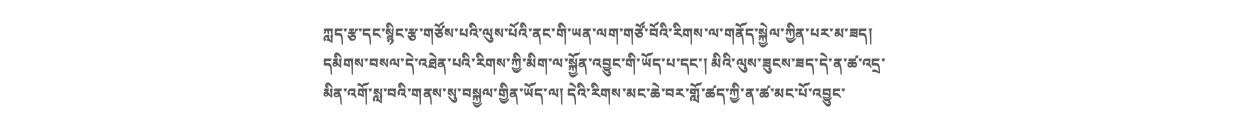ཀླད་རྩ་དང་སྙིང་རྩ་གཙོས་པའི་ལུས་པོའི་ནང་གི་ཡན་ལག་གཙོ་བོའི་རིགས་ལ་གནོད་སྐྱེལ་ཀྱིན་པར་མ་ཟད། དམིགས་བསལ་དེ་འཐེན་པའི་རིགས་ཀྱི་མིག་ལ་སྐྱོན་འབྱུང་གི་ཡོད་པ་དང་། མིའི་ལུས་ཟུངས་ཟད་དེ་ན་ཚ་འདྲ་མིན་འགོ་སླ་བའི་གནས་སུ་བསྐྱལ་གྱིན་ཡོད་ལ། དེའི་རིགས་མང་ཆེ་བར་གློ་ཚད་ཀྱི་ན་ཚ་མང་པོ་འབྱུང་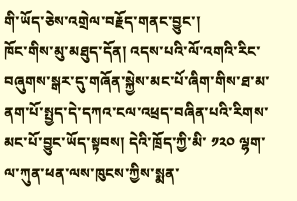གི་ཡོད་ཅེས་འགྲེལ་བརྗོད་གནང་བྱུང་།
ཁོང་གིས་མུ་མཐུད་དོན། འདས་པའི་ལོ་འགའི་རིང་བཞུགས་སྒར་དུ་གཞོན་སྐྱེས་མང་པོ་ཞིག་གིས་ཐ་མ་ནག་པོ་སྤྱད་དེ་དཀའ་ངལ་འཕྲད་བཞིན་པའི་རིགས་མང་པོ་བྱུང་ཡོད་སྟབས། དེའི་ཁྲོད་ཀྱི་མི་ ༡༢༠ ལྷག་ལ་ཀུན་ཕན་ལས་ཁུངས་ཀྱིས་སྨན་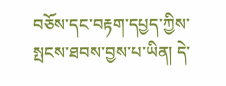བཅོས་དང་བརྟག་དཔྱད་ཀྱིས་སྤངས་ཐབས་བྱས་པ་ཡིན། དེ་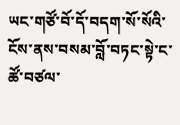ཡང་གཙོ་བོ་དོ་བདག་སོ་སོའི་ངོས་ནས་བསམ་བློ་བཏང་སྟེ་ང་ཚོ་བཙལ་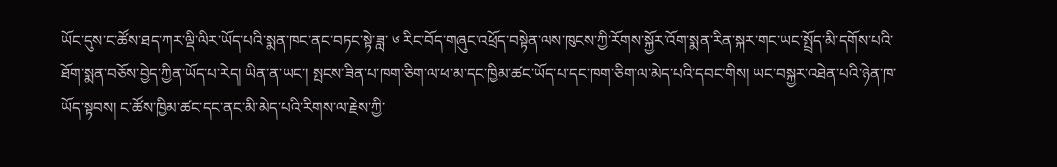ཡོང་དུས་ང་ཚོས་ཐད་ཀར་ལྡི་ལིར་ཡོད་པའི་སྨན་ཁང་ནང་བཏང་སྟེ་ཟླ་ ༦ རིང་བོད་གཞུང་འཕྲོད་བསྟེན་ལས་ཁུངས་ཀྱི་རོགས་སྐྱོར་འོག་སྨན་རིན་སྐར་གང་ཡང་སྤྲོད་མི་དགོས་པའི་ཐོག་སྨན་བཅོས་བྱེད་ཀྱིན་ཡོད་པ་རེད། ཡིན་ན་ཡང་། སྤངས་ཟིན་པ་ཁག་ཅིག་ལ་ཕ་མ་དང་ཁྱིམ་ཚང་ཡོད་པ་དང་ཁག་ཅིག་ལ་མེད་པའི་དབང་གིས། ཡང་བསྐྱར་འཐེན་པའི་ཉེན་ཁ་ཡོད་སྟབས། ང་ཚོས་ཁྱིམ་ཚང་དང་ནང་མི་མེད་པའི་རིགས་ལ་རྗེས་ཀྱི་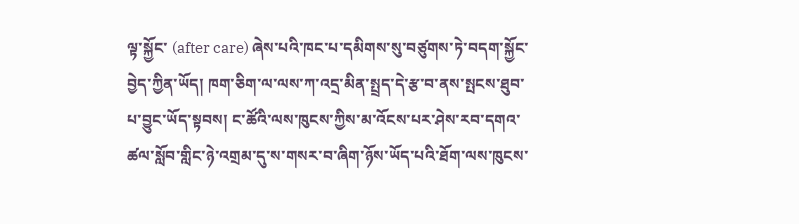ལྟ་སྐྱོང་ (after care) ཞེས་པའི་ཁང་པ་དམིགས་སུ་བཙུགས་ཏེ་བདག་སྐྱོང་བྱེད་ཀྱིན་ཡོད། ཁག་ཅིག་ལ་ལས་ཀ་འདྲ་མིན་སྤྲད་དེ་རྩ་བ་ནས་སྤངས་ཐུབ་པ་བྱུང་ཡོད་སྟབས། ང་ཚོའི་ལས་ཁུངས་ཀྱིས་མ་འོངས་པར་ཤེས་རབ་དགའ་ཚལ་སློབ་གླིང་ཉེ་འགྲམ་དུ་ས་གསར་བ་ཞིག་ཉོས་ཡོད་པའི་ཐོག་ལས་ཁུངས་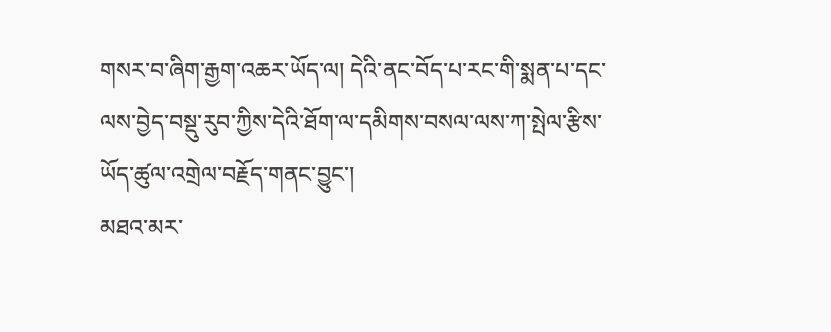གསར་བ་ཞིག་རྒྱག་འཆར་ཡོད་ལ། དེའི་ནང་བོད་པ་རང་གི་སྨན་པ་དང་ལས་བྱེད་བསྡུ་རུབ་ཀྱིས་དེའི་ཐོག་ལ་དམིགས་བསལ་ལས་ཀ་སྤེལ་རྩིས་ཡོད་ཚུལ་འགྲེལ་བརྗོད་གནང་བྱུང་།
མཐའ་མར་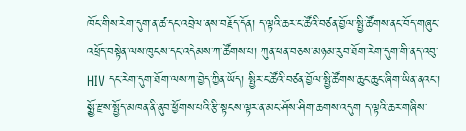ཁོང་གིས་རེག་དུག་ན་ཚ་དང་འབྲེལ་ནས་བརྗོད་དོན། ད་ལྟའི་ཆར་ང་ཚོའི་བཙན་བྱོལ་སྤྱི་ཚོགས་ནང་བོད་གཞུང་འཕྲོད་བསྟེན་ལས་ཁུངས་དང་འདེམས་ཀ་ཚོགས་པ། ཀུན་ཕན་བཅས་མཉམ་རུབ་ཐོག་རེག་དུག་གི་ནད་འབུ་ HIV དང་རེག་དུག་ཐོག་ལས་ཀ་བྱེད་ཀྱིན་ཡོད། སྤྱིར་ང་ཚོའི་བཙན་བྱོལ་སྤྱི་ཚོགས་ཆུང་ཆུང་ཞིག་ཡིན་ནའང་། སྨྱོ་རྫས་སྤྱོད་མཁན་ནི་ནུབ་ཕྱོགས་པའི་རྩི་སྟངས་ལྟར་ན་མང་ཤོས་ཤིག་ཆགས་འདུག ད་ལྟའི་ཆར་གཞིས་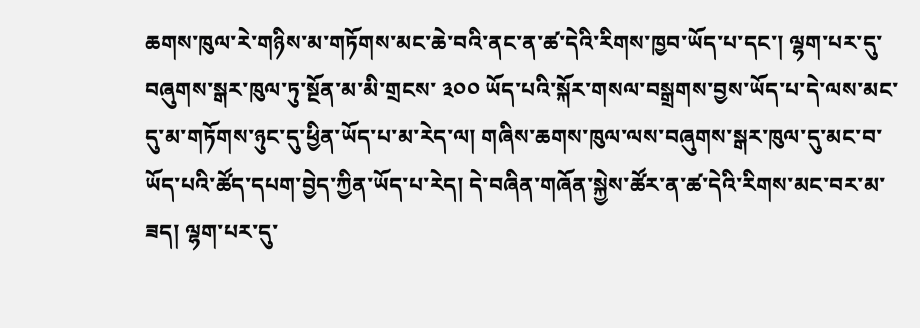ཆགས་ཁུལ་རེ་གཉིས་མ་གཏོགས་མང་ཆེ་བའི་ནང་ན་ཚ་དེའི་རིགས་ཁྱབ་ཡོད་པ་དང་། ལྷག་པར་དུ་བཞུགས་སྒར་ཁུལ་ཏུ་སྔོན་མ་མི་གྲངས་ ༣༠༠ ཡོད་པའི་སྐོར་གསལ་བསྒྲགས་བྱས་ཡོད་པ་དེ་ལས་མང་དུ་མ་གཏོགས་ཉུང་དུ་ཕྱིན་ཡོད་པ་མ་རེད་ལ། གཞིས་ཆགས་ཁུལ་ལས་བཞུགས་སྒར་ཁུལ་དུ་མང་བ་ཡོད་པའི་ཚོད་དཔག་བྱེད་ཀྱིན་ཡོད་པ་རེད། དེ་བཞིན་གཞོན་སྐྱེས་ཚོར་ན་ཚ་དེའི་རིགས་མང་བར་མ་ཟད། ལྷག་པར་དུ་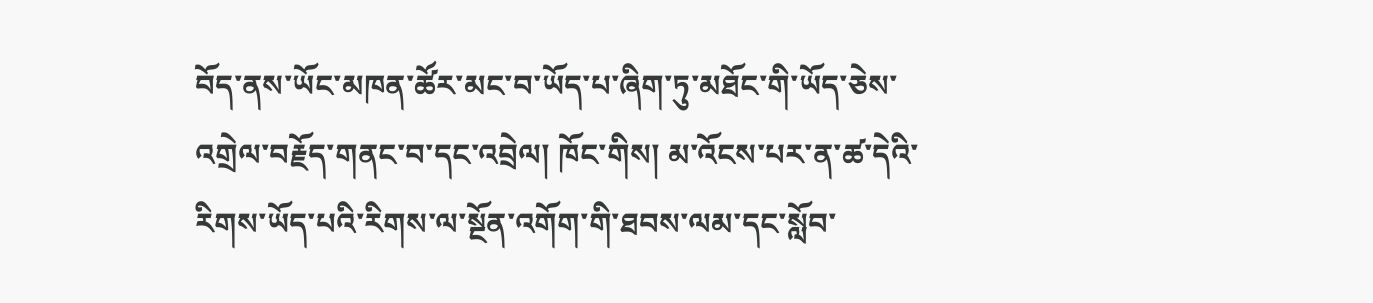བོད་ནས་ཡོང་མཁན་ཚོར་མང་བ་ཡོད་པ་ཞིག་ཏུ་མཐོང་གི་ཡོད་ཅེས་འགྲེལ་བརྗོད་གནང་བ་དང་འབྲེལ། ཁོང་གིས། མ་འོངས་པར་ན་ཚ་དེའི་རིགས་ཡོད་པའི་རིགས་ལ་སྔོན་འགོག་གི་ཐབས་ལམ་དང་སློབ་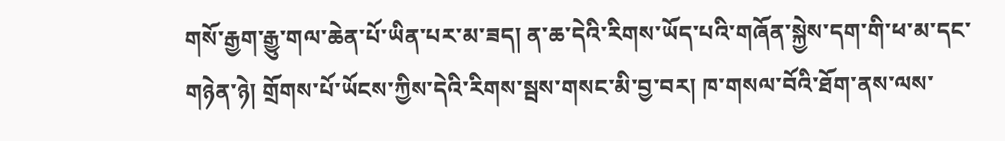གསོ་རྒྱག་རྒྱུ་གལ་ཆེན་པོ་ཡིན་པར་མ་ཟད། ན་ཆ་དེའི་རིགས་ཡོད་པའི་གཞོན་སྐྱེས་དག་གི་ཕ་མ་དང་གཉེན་ཉེ། གྲོགས་པོ་ཡོངས་ཀྱིས་དེའི་རིགས་སྦས་གསང་མི་བྱ་བར། ཁ་གསལ་བོའི་ཐོག་ནས་ལས་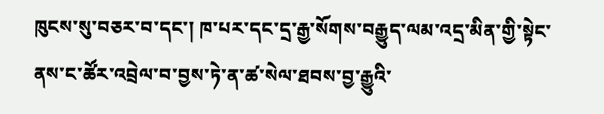ཁུངས་སུ་བཅར་བ་དང་། ཁ་པར་དང་དྲ་རྒྱ་སོགས་བརྒྱུད་ལམ་འདྲ་མིན་གྱི་སྟེང་ནས་ང་ཚོར་འབྲེལ་བ་བྱས་ཏེ་ན་ཚ་སེལ་ཐབས་བྱ་རྒྱུའི་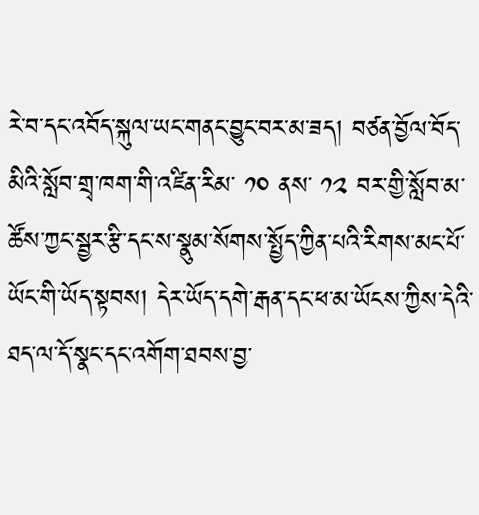རེ་བ་དང་འབོད་སྐུལ་ཡང་གནང་བྱུང་བར་མ་ཟད། བཙན་བྱོལ་བོད་མིའི་སློབ་གྲྭ་ཁག་གི་འཛིན་རིམ་ ༡༠ ནས་ ༡༢ བར་གྱི་སློབ་མ་ཚོས་ཀྱང་སྦྱར་རྩི་དང་ས་སྣུམ་སོགས་སྤྱོད་ཀྱིན་པའི་རིགས་མང་པོ་ཡོང་གི་ཡོད་སྟབས། དེར་ཡོད་དགེ་རྒན་དང་ཕ་མ་ཡོངས་ཀྱིས་དེའི་ཐད་ལ་དོ་སྣང་དང་འགོག་ཐབས་བྱ་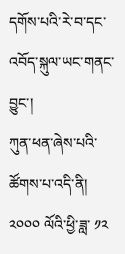དགོས་པའི་རེ་བ་དང་འབོད་སྐུལ་ཡང་གནང་བྱུང་།
ཀུན་ཕན་ཞེས་པའི་ཚོགས་པ་འདི་ནི། ༢༠༠༠ ལོའི་ཕྱི་ཟླ་ ༡༢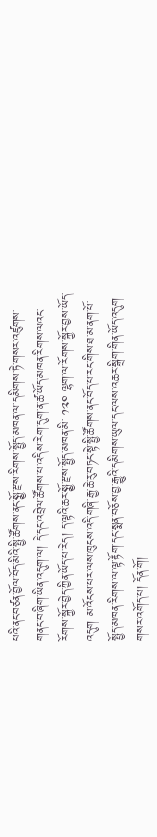པའི་ནང་བཙན་བྱོལ་བོད་མིའི་སྤྱི་ཚོགས་ནང་སྨྱོ་རྫས་རིགས་སྤྱོད་མཁན་ལ་དམིགས་ཏེ་གསར་འཛུགས་གནང་བ་ཞིག་ཡིན་འདུག་ལ། དེ་དང་འབྲེལ་ཚོགས་པ་འདིས་རེག་དུག་ན་ཚ་ཡོད་མཁན་རིགས་ལའང་རོགས་སྐྱོར་བྱེད་ཀྱིན་ཡོད་པ་རེད། ད་ལྟའི་ཆར་སྨྱོ་རྫས་སྤྱོད་མཁན་མི་ ༡༢༠ ལྷག་ལ་རོགས་སྐྱོར་བྱས་ཡོད་འདུག མ་འོངས་པར་ལས་ཁུངས་འདི་གཞི་རྒྱ་ཆེ་རུ་བཏང་སྟེ་སྤྱི་ཚོགས་ནང་བོད་པ་རང་གིས་ཐ་མ་ནག་པོ་སྤྱོད་མཁན་རིགས་ལ་ལྟ་རྟོག་དང་སྨན་བཅོས་བྱ་རྒྱུའི་དམིགས་ཡུལ་དང་ལས་འཆར་སྒྲིག་གིན་ཡོད་འདུག
གསར་འགོད་པ། དོན་གོ།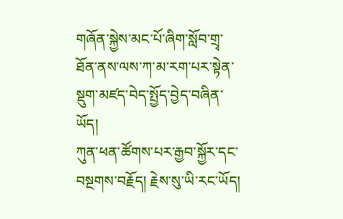གཞོན་སྐྱེས་མང་པོ་ཞིག་སློབ་གྲྭ་ཐོན་ནས་ལས་ཀ་མ་རག་པར་སྟེན་སྡུག་མཛད་བེད་སྤྱོད་བྱེད་བཞིན་ཡོད།
ཀུན་ཕན་ཚོགས་པར་རྒྱབ་སྐྱོར་དང་བསྔགས་བརྗོད། རྗེས་སུ་ཡི་རང་ཡོད།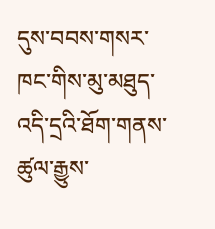དུས་བབས་གསར་ཁང་གིས་མུ་མཐུད་འདི་དྲའི་ཐོག་གནས་ཚུལ་རྒྱུས་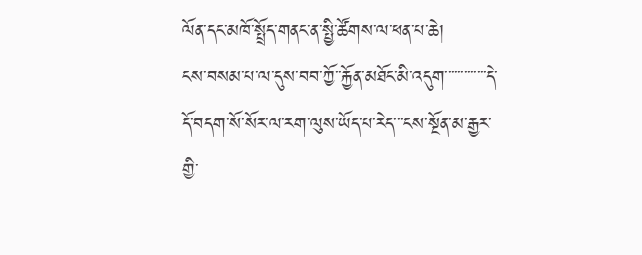ལོན་དང་མཁོ་སྤྲོད་གནང་ན་སྤྱི་ཚོགས་ལ་ཕན་པ་ཆེ།
ངས་བསམ་པ་ལ་དུས་བབ་ཀྱོ་་རྐྱོན་མཐོང་མི་འདུག་་་་་་་་་་་་་དེ་དོ་བདག་སོ་སོར་ལ་རག་ལུས་ཡོད་པ་རེད་་་ངས་སྔོན་མ་རྒྱར་གྱི་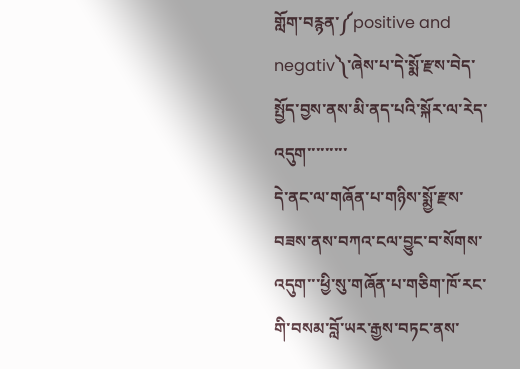གློག་བརྙན་༼positive and negativ༽་ཞེས་པ་དེ་སྨོ་རྫས་བེད་སྤྱོད་བྱས་ནས་མི་ནད་པའི་སྐོར་ལ་རེད་འདུག་་་་་་་་་
དེ་ནང་ལ་གཞོན་པ་གཉིས་སྨྱོ་རྫས་བཟས་ནས་བཀའ་ངལ་བྱུང་བ་སོགས་འདུག་་་ཕྱི་སུ་གཞོན་པ་གཅིག་ཁོ་རང་གི་བསམ་བློ་ཡར་རྒྱས་བཏང་ནས་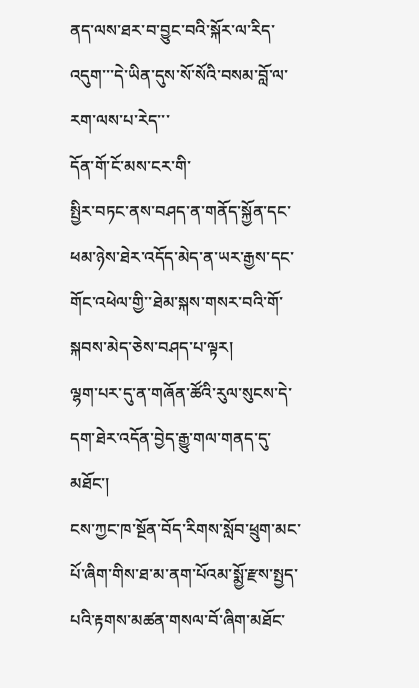ནད་ལས་ཐར་བ་བྱུང་བའི་སྐོར་ལ་རིད་འདུག་་་དེ་ཡིན་དུས་སོ་སོའི་བསམ་བློ་ལ་རག་ལས་པ་རེད་་་
དོན་གོ་ངོ་མས་ངར་གི་
སྤྱིར་བཏང་ནས་བཤད་ན་གནོད་སྐྱོན་དང་ཕམ་ཉེས་ཐེར་འདོད་མེད་ན་ཡར་རྒྱས་དང་གོང་འཕེལ་གྱི་་ཐེམ་སྐས་གསར་བའི་གོ་སྐབས་མེད་ཅེས་བཤད་པ་ལྟར།
ལྷག་པར་དུ་ན་གཞོན་ཚོའི་རུལ་སུངས་དེ་དག་ཐེར་འདོན་བྱེད་རྒྱུ་གལ་གནད་དུ་མཐོང་།
ངས་ཀྱང་ཁ་སྔོན་བོད་རིགས་སློབ་ཕྲུག་མང་པོ་ཞིག་གིས་ཐ་མ་ནག་པོའམ་སྨྱོ་རྫས་སྤྱད་པའི་རྟགས་མཚན་གསལ་བོ་ཞིག་མཐོང་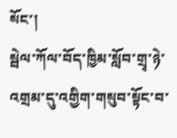སོང་།
སྦེལ་ཀོལ་བོད་ཁྱིམ་སློབ་གྲྭ་ཉེ་འགྲམ་དུ་འགྱིག་གསུབ་སྟོང་བ་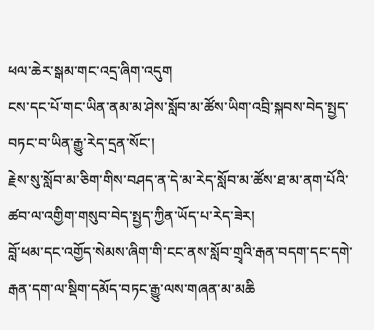ཕལ་ཆེར་སྒམ་གང་འདྲ་ཞིག་འདུག
ངས་དང་པོ་གང་ཡིན་ནམ་མ་ཤེས་སློབ་མ་ཚོས་ཡིག་འབྲི་སྐབས་བེད་སྤྱད་བཏང་བ་ཡིན་རྒྱུ་རེད་དྲན་སོང་།
རྗེས་སུ་སློབ་མ་ཅིག་གིས་བཤད་ན་དེ་མ་རེད་སློབ་མ་ཚོས་ཐ་མ་ནག་པོའི་ཚབ་ལ་འགྱིག་གསུབ་བེད་སྤྱད་ཀྱིན་ཡོད་པ་རེད་ཟེར།
བློ་ཕམ་དང་འགྱོད་སེམས་ཞིག་གི་ངང་ནས་སློབ་གྲྭའི་རྒན་བདག་དང་དགེ་རྒན་དག་ལ་སྡིག་དམོད་བཏང་རྒྱུ་ལས་གཞན་མ་མཆི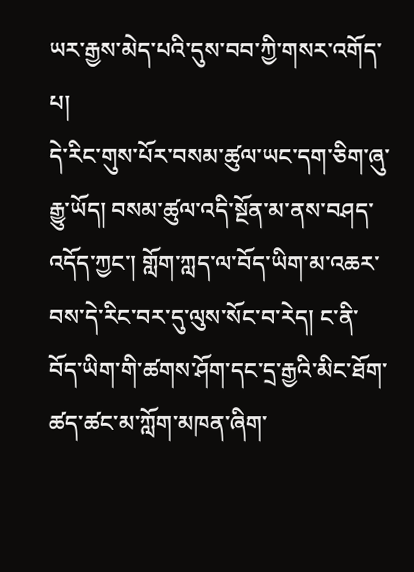ཡར་རྒྱས་མེད་པའི་དུས་བབ་ཀྱི་གསར་འགོད་པ།
དེ་རིང་གུས་པོར་བསམ་ཚུལ་ཡང་དག་ཅིག་ཞུ་རྒྱུ་ཡོད། བསམ་ཚུལ་འདི་སྔོན་མ་ནས་བཤད་འདོད་ཀྱང་། གློག་ཀླད་ལ་བོད་ཡིག་མ་འཆར་བས་དེ་རིང་བར་དུ་ལུས་སོང་བ་རེད། ང་ནི་བོད་ཡིག་གི་ཚགས་ཤོག་དང་དྲ་རྒྱའི་མིང་ཐོག་ཚད་ཚང་མ་ཀློག་མཁན་ཞིག་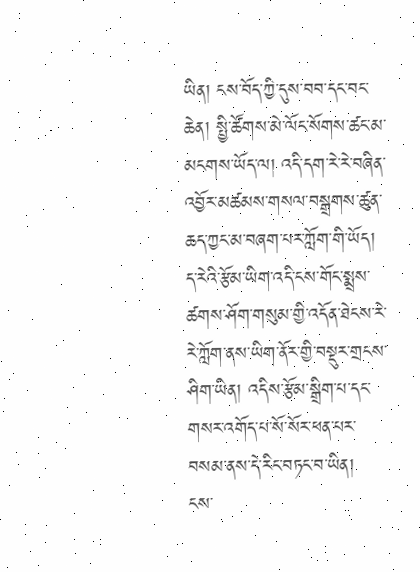ཡིན། ངས་བོད་ཀྱི་དུས་བབ་དང་བང་ཆེན། སྤྱི་ཚོགས་མེ་ལོང་སོགས་ཚང་མ་མངགས་ཡོད་ལ། འདི་དག་རེ་རེ་བཞིན་འབྱོར་མཚམས་གསལ་བསྒྲགས་ཚུན་ཆད་ཀྱང་མ་བཞག་པར་ཀློག་གི་ཡོད། ད་རེའི་རྩོམ་ཡིག་འདི་ངས་གོང་སྨྲས་ཚགས་ཤོག་གསུམ་གྱི་འདོན་ཐེངས་རེ་རེ་ཀློག་ནས་ཡིག་ནོར་གྱི་བསྡུར་གྲངས་ཤིག་ཡིན། འདིས་རྩོམ་སྒྲིག་པ་དང་གསར་འགོད་པ་སོ་སོར་ཕན་པར་བསམ་ནས་དེ་རིང་བཏང་བ་ཡིན།
ངས་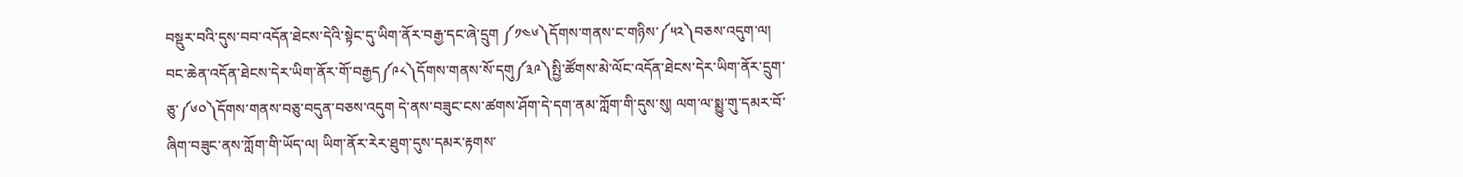བསྡུར་བའི་དུས་བབ་འདོན་ཐེངས་དེའི་སྟེང་དུ་ཡིག་ནོར་བརྒྱ་དང་ཞེ་དྲུག ༼༡༤༦༽དོགས་གནས་ང་གཉིས་༼༥༢༽བཅས་འདུག་ལ། བང་ཆེན་འདོན་ཐེངས་དེར་ཡིག་ནོར་གོ་བརྒྱད༼༩༨༽དོགས་གནས་སོ་དགུ༼༣༩༽སྤྱི་ཚོགས་མེ་ལོང་འདོན་ཐེངས་དེར་ཡིག་ནོར་དྲུག་ཅུ་༼༦༠༽དོགས་གནས་བཅུ་བདུན་བཅས་འདུག དེ་ནས་བཟུང་ངས་ཚགས་ཤོག་དེ་དག་ནམ་ཀློག་གི་དུས་སུ། ལག་ལ་སྨྱུ་གུ་དམར་བོ་ཞིག་བཟུང་ནས་ཀློག་གི་ཡོད་ལ། ཡིག་ནོར་རེར་ཐུག་དུས་དམར་རྟགས་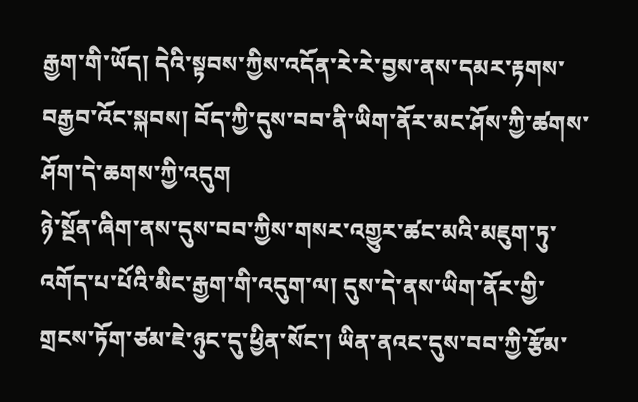རྒྱག་གི་ཡོད། དེའི་སྟབས་ཀྱིས་འདོན་རེ་རེ་བྱས་ནས་དམར་རྟགས་བརྒྱབ་འོང་སྐབས། བོད་ཀྱི་དུས་བབ་ནི་ཡིག་ནོར་མང་ཤོས་ཀྱི་ཚགས་ཤོག་དེ་ཆགས་ཀྱི་འདུག
ཉེ་སྔོན་ཞིག་ནས་དུས་བབ་ཀྱིས་གསར་འགྱུར་ཚང་མའི་མཇུག་ཏུ་འགོད་པ་པོའི་མིང་རྒྱག་གི་འདུག་ལ། དུས་དེ་ནས་ཡིག་ནོར་གྱི་གྲངས་ཏོག་ཙམ་ཇེ་ཉུང་དུ་ཕྱིན་སོང་། ཡིན་ནའང་དུས་བབ་ཀྱི་རྩོམ་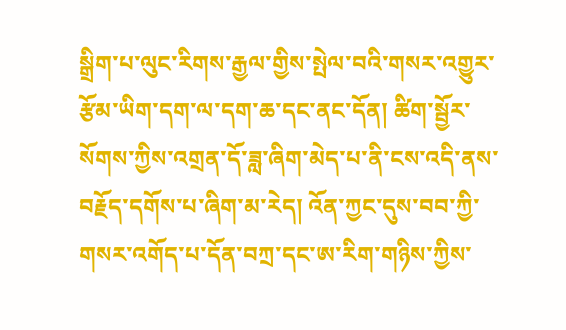སྒྲིག་པ་ལུང་རིགས་རྒྱལ་གྱིས་སྤེལ་བའི་གསར་འགྱུར་རྩོམ་ཡིག་དག་ལ་དག་ཆ་དང་ནང་དོན། ཚིག་སྦྱོར་སོགས་ཀྱིས་འགྲན་དོ་ཟླ་ཞིག་མེད་པ་ནི་ངས་འདི་ནས་བརྗོད་དགོས་པ་ཞིག་མ་རེད། འོན་ཀྱང་དུས་བབ་ཀྱི་གསར་འགོད་པ་དོན་བཀྲ་དང་ཨ་རིག་གཉིས་ཀྱིས་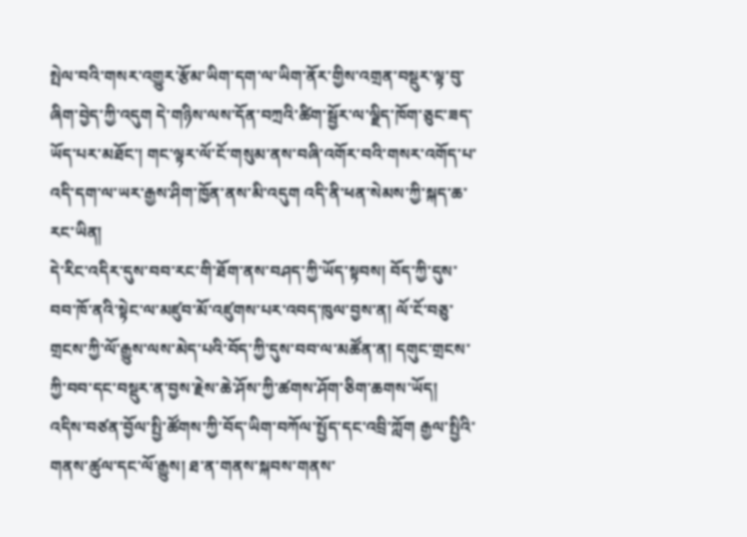སྤེལ་བའི་གསར་འགྱུར་རྩོམ་ཡིག་དག་ལ་ཡིག་ནོར་གྱིས་འགྲན་བསྡུར་ལྟ་བུ་ཞིག་བྱེད་ཀྱི་འདུག དེ་གཉིས་ལས་དོན་བཀྲའི་ཚིག་སྦྱོར་ལ་ལྗིད་ཁོག་ཅུང་ཟད་ཡོད་པར་མཐོང་། གང་ལྟར་ལོ་ངོ་གསུམ་ནས་བཞི་འགོར་བའི་གསར་འགོད་པ་འདི་དག་ལ་ཡར་རྒྱས་ཤིག་ཁྱོན་ནས་མི་འདུག འདི་ནི་ཕན་སེམས་ཀྱི་སྐད་ཆ་རང་ཡིན།
དེ་རིང་འདིར་དུས་བབ་རང་གི་ཐོག་ནས་བཤད་ཀྱི་ཡོད་སྟབས། བོད་ཀྱི་དུས་བབ་ཁོ་ནའི་སྟེང་ལ་མཛུབ་མོ་འཛུགས་པར་འབད་ཁུལ་བྱས་ན། ལོ་ངོ་བཅུ་གྲངས་ཀྱི་ལོ་རྒྱུས་ལས་མེད་པའི་བོད་ཀྱི་དུས་བབ་ལ་མཚོན་ན། དགུང་གྲངས་ཀྱི་བབ་དང་བསྡུར་ན་བྱས་རྗེས་ཆེ་ཤོས་ཀྱི་ཚགས་ཤོག་ཅིག་ཆགས་ཡོད། འདིས་བཙན་བྱོལ་སྤྱི་ཚོགས་ཀྱི་བོད་ཡིག་བཀོལ་སྤྱོད་དང་འབྲི་ཀློག རྒྱལ་སྤྱིའི་གནས་ཚུལ་དང་ལོ་རྒྱུས། ཐ་ན་གནས་སྐབས་གནས་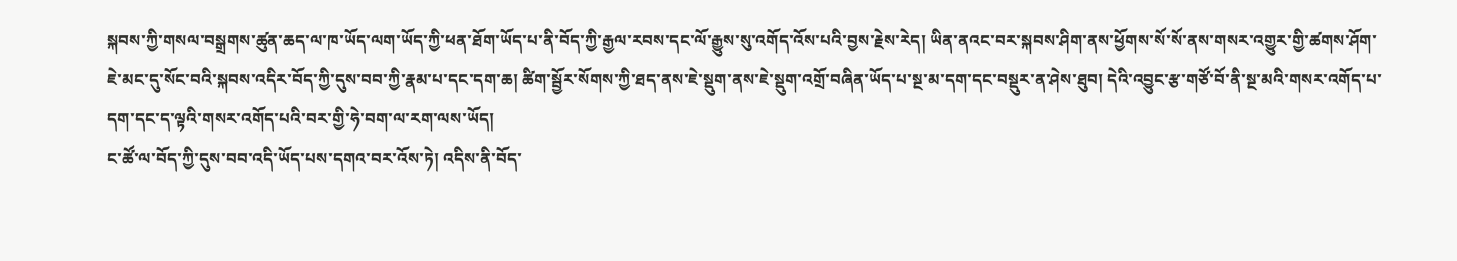སྐབས་ཀྱི་གསལ་བསྒྲགས་ཚུན་ཆད་ལ་ཁ་ཡོད་ལག་ཡོད་ཀྱི་ཕན་ཐོག་ཡོད་པ་ནི་བོད་ཀྱི་རྒྱལ་རབས་དང་ལོ་རྒྱུས་སུ་འགོད་འོས་པའི་བྱས་རྗེས་རེད། ཡིན་ནའང་བར་སྐབས་ཤིག་ནས་ཕྱོགས་སོ་སོ་ནས་གསར་འགྱུར་གྱི་ཚགས་ཤོག་ཇེ་མང་དུ་སོང་བའི་སྐབས་འདིར་བོད་ཀྱི་དུས་བབ་ཀྱི་རྣམ་པ་དང་དག་ཆ། ཚིག་སྦྱོར་སོགས་ཀྱི་ཐད་ནས་ཇེ་སྡུག་ནས་ཇེ་སྡུག་འགྲོ་བཞིན་ཡོད་པ་སྔ་མ་དག་དང་བསྡུར་ན་ཤེས་ཐུབ། དེའི་འབྱུང་རྩ་གཙོ་བོ་ནི་སྔ་མའི་གསར་འགོད་པ་དག་དང་ད་ལྟའི་གསར་འགོད་པའི་བར་གྱི་ཧེ་བག་ལ་རག་ལས་ཡོད།
ང་ཚོ་ལ་བོད་ཀྱི་དུས་བབ་འདི་ཡོད་པས་དགའ་བར་འོས་ཏེ། འདིས་ནི་བོད་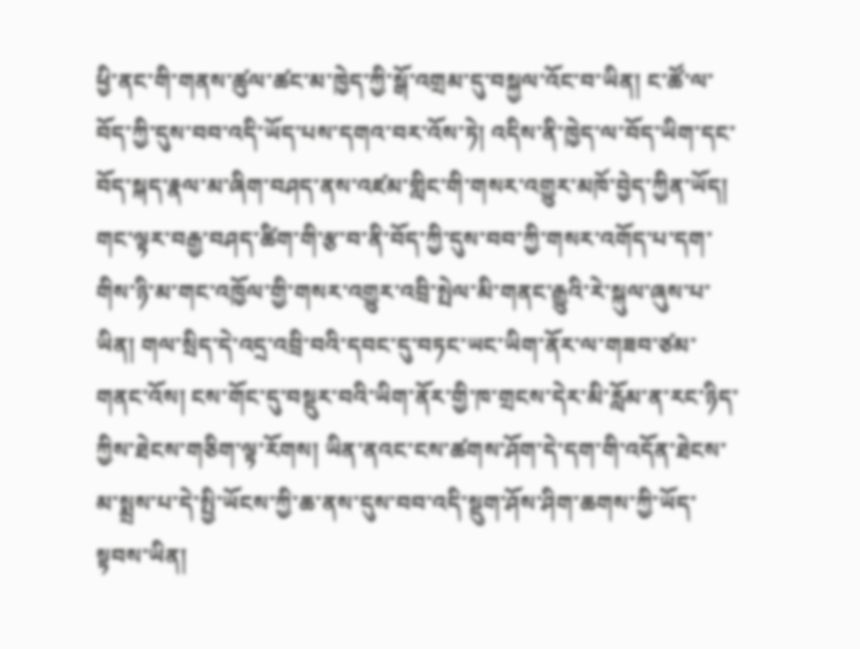ཕྱི་ནང་གི་གནས་ཚུལ་ཚང་མ་ཁྱེད་ཀྱི་སྒོ་འགྲམ་དུ་བསྐྱལ་འོང་བ་ཡིན། ང་ཚོ་ལ་བོད་ཀྱི་དུས་བབ་འདི་ཡོད་པས་དགའ་བར་འོས་ཏེ། འདིས་ནི་ཁྱེད་ལ་བོད་ཡིག་དང་བོད་སྐད་རྣལ་མ་ཞིག་བཤད་ནས་འཛམ་གླིང་གི་གསར་འགྱུར་མཁོ་བྱེད་ཀྱིན་ཡོད།
གང་ལྟར་བརྒྱ་བཤད་ཚིག་གི་རྩ་བ་ནི་བོད་ཀྱི་དུས་བབ་ཀྱི་གསར་འགོད་པ་དག་གིས་ཉི་མ་གང་འཁྱོལ་གྱི་གསར་འགྱུར་འབྲི་སྤེལ་མི་གནང་རྒྱུའི་རེ་སྐུལ་ཞུས་པ་ཡིན། གལ་སྲིད་དེ་འདྲ་འབྲི་བའི་དབང་དུ་བཏང་ཡང་ཡིག་ནོར་ལ་གཟབ་ཙམ་གནང་འོས། ངས་གོང་དུ་བསྡུར་བའི་ཡིག་ནོར་གྱི་ཁ་གྲངས་དེར་མི་རློམ་ན་རང་ཉིད་ཀྱིས་ཐེངས་གཅིག་ལྟ་རོགས། ཡིན་ནའང་ངས་ཚགས་ཤོག་དེ་དག་གི་འདོན་ཐེངས་མ་སྨྲས་པ་དེ་སྤྱི་ཡོངས་ཀྱི་ཆ་ནས་དུས་བབ་འདི་སྡུག་ཤོས་ཤིག་ཆགས་ཀྱི་ཡོད་སྟབས་ཡིན།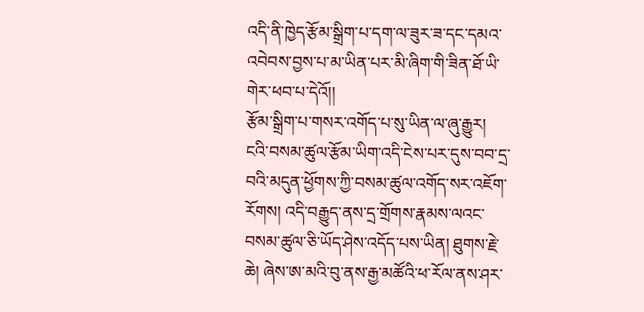འདི་ནི་ཁྱེད་རྩོམ་སྒྲིག་པ་དག་ལ་ཟུར་ཟ་དང་དམའ་འབེབས་བྱས་པ་མ་ཡིན་པར་མི་ཞིག་གི་ཟིན་ཐོ་ཡི་གེར་ཕབ་པ་དེའོ།།
རྩོམ་སྒྲིག་པ་གསར་འགོད་པ་སུ་ཡིན་ལ་ཞུ་རྒྱུར། ངའི་བསམ་ཚུལ་རྩོམ་ཡིག་འདི་ངེས་པར་དུས་བབ་དྲ་བའི་མདུན་ཕྱོགས་ཀྱི་བསམ་ཚུལ་འགོད་སར་འཇོག་རོགས། འདི་བརྒྱུད་ནས་དྲ་གྲོགས་རྣམས་ལའང་བསམ་ཚུལ་ཅི་ཡོད་ཤེས་འདོད་པས་ཡིན། ཐུགས་རྗེ་ཆེ། ཞེས་ཨ་མའི་བུ་ནས་རྒྱ་མཚོའི་ཕ་རོལ་ནས་ཤར་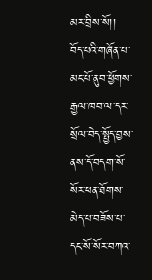མར་བྲིས་སོ།།
བོད་པའི་གཞོན་པ་མང་པོ་ནུབ་ཕྱོགས་རྒྱལ་ཁབ་ལ་དར་སྲོལ་བེད་སྤྱོད་བྱས་ནས་དོ་བདག་སོ་སོར་ཕན་ཐོགས་མེད་པ་བཟོས་པ་དང་སོ་སོར་བཀའ་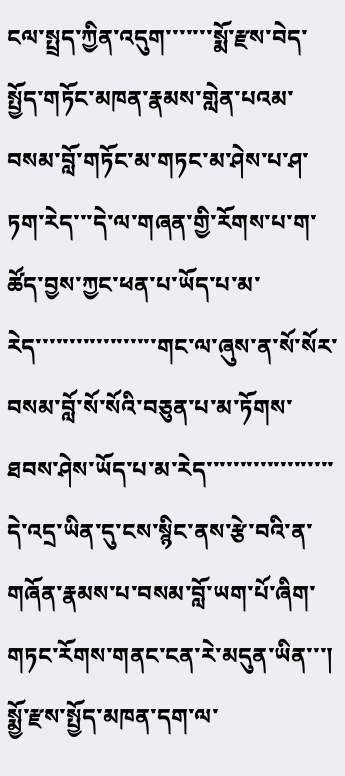ངལ་སྤྲད་ཀྱིན་འདུག་་་་་་་སྨོ་རྫས་བེད་སྤྱོད་གཏོང་མཁན་རྣམས་གླེན་པའམ་བསམ་བློ་གཏོང་མ་གཏང་མ་ཤེས་པ་ཤ་ཏག་རེད་་་དེ་ལ་གཞན་གྱི་རོགས་པ་ག་ཚོད་བྱས་ཀྱང་ཕན་པ་ཡོད་པ་མ་རེད་་་་་་་་་་་་་་་་་་གང་ལ་ཞུས་ན་སོ་སོར་བསམ་བློ་སོ་སོའི་བཅུན་པ་མ་ཏོགས་ཐབས་ཤེས་ཡོད་པ་མ་རེད་་་་་་་་་་་་་་་་་་་དེ་འདྲ་ཡིན་དུ་ངས་སྙིང་ནས་རྩེ་བའི་ན་གཞོན་རྣམས་པ་བསམ་བློ་ཡག་པོ་ཞིག་གཏང་རོགས་གནང་ངན་རེ་མདུན་ཡིན་་་།
སྨྱོ་རྫས་སྤྱོད་མཁན་དག་ལ་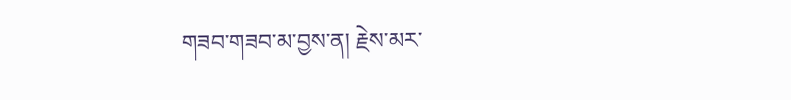གཟབ་གཟབ་མ་བྱས་ན། རྗེས་མར་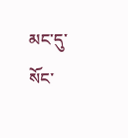མང་དུ་སོང་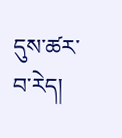དུས་ཚར་བ་རེད།